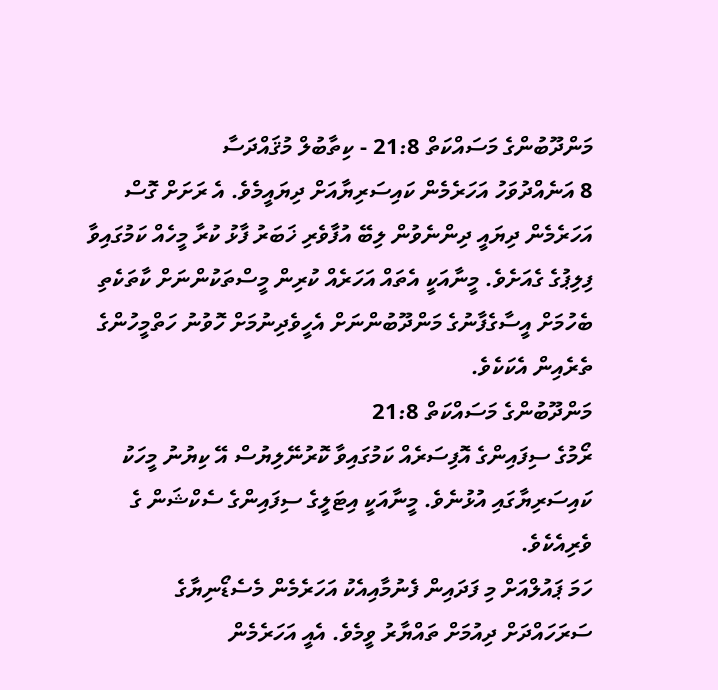މަންދޫބުންގެ މަސައްކަތް 21:8 - ކިތާބުލް މުޤައްދަސާ
8 އަނެއްދުވަހު އަހަރެމެން ކައިސަރިޔާއަށް ދިޔައީމެވެ. އެ ރަށަށް ގޮސް އަހަރެމެން ދިޔައީ ދިންނެވުން ލިބޭ އުފާވެރި ޚަބަރު ފާޅު ކުރާ މީހެއް ކަމުގައިވާ ފިލިޕުގެ ގެއަށެވެ. މީނާއަކީ އެތައް އަހަރެއް ކުރިން މީސްތަކުންނަށް ކާތަކެތި ބެހުމަށް އީސާގެފާނުގެ މަންދޫބުންނަށް އެހީވެދިނުމަށް ހޮވުނު ހަތްމީހުންގެ ތެރެއިން އެކަކެވެ.
މަންދޫބުންގެ މަސައްކަތް 21:8
ރޯމުގެ ސިފައިންގެ އޮފިސަރެއް ކަމުގައިވާ ކޮރުނޭލިޔުސް އޭ ކިޔުނު މީހަކު ކައިސަރިޔާގައި އުޅުނެވެ. މީނާއަކީ އިޓަލީގެ ސިފައިންގެ ސެކްޝަން ގެ ވެރިއެކެވެ.
ހަމަ ޕައުލްއަށް މި ފަދައިން ފެނުމާއިއެކު އަހަރެމެން މެސެޑޯނިޔާގެ ސަރަހައްދަށް ދިއުމަށް ތައްޔާރު ވީމެވެ. އެއީ އަހަރެމެން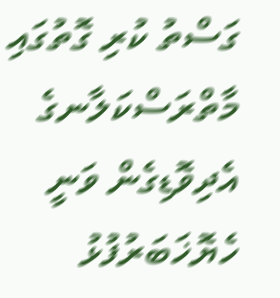ގަސްތު ކުރި ގޮތުގައި މާތްރަސްކަލާނގެ އެދިވޮޑިގެން ވަނީ ހެޔޮޚަބަރުފުޅު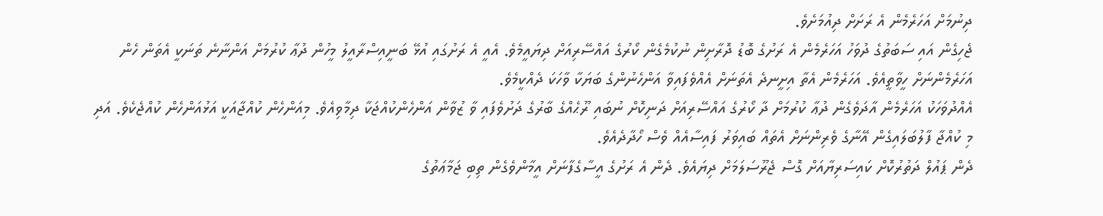ދިނުމަށް އަހަރެމެން އެ ރަށަށް ދިއުމަށެވެ.
ޖެހިގެން އައި ސަބަތުގެ ދުވަހު އަހަރެމެން އެ ރަށުގެ ބޮޑު ދޮރާށިން ނުކުމެގެން ކޯރުގެ އައްސޭރިއަށް ދިޔައީމެވެ. އެއީ އެ ރަށުގައި އުޅޭ ބަނީއިސްރާއީލު މީހުން ދުޢާ ކުރުމަށް އަންނާނެ ތަނަކީ އެތަން ހެން އަހަރެމެންނަށް ހީވާތީއެވެ. އަހަރެމެން އެތާ އިށީނދެ އެތަނަށް އެއްވެފައިވާ އަންހެނުންގެ ބަޔަކާ ވާހަކަ ދެއްކީމެވެ.
އެއްދުވަހަކު އަހަރެމެން އާދަވެގެން ދުޢާ ކުރުމަށް ދާ ކޯރުގެ އައްސޭރިއަށް ދަނިކޮށް ނުބައި ރޫޙެއްގެ ބާރުގެ ދަށުވެފައި ވާ ޒުވާން އަންހެންކުއްޖަކާ ދިމާވިއެވެ. މިއަންހެން ކުއްޖާއަކީ އަޅުއަންހެން ކުއްޖެކެވެ. އަދި މި ކުއްޖާ ފާލުބަލައިގެން އޭނާގެ ވެރިންނަށް އެތައް ބައިވަރު ފައިސާއެއް ވެސް ހޯދާދެއެވެ.
ދެން ޕައުލް ދަތުރުކޮށް ކައިސަރިޔާއަށް ގޮސް ޖެރޫސަލަމަށް ދިޔައެވެ. ދެން އެ ރަށުގެ އީސާގެފާނަށް އީމާންވެގެން ތިބި ޖަމާޢަތުގެ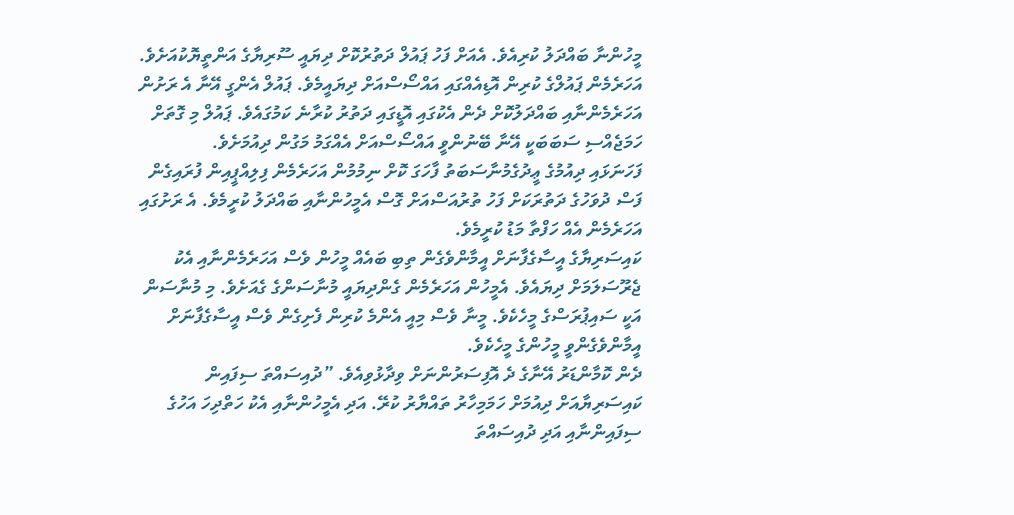މީހުންނާ ބައްދަލު ކުރިއެވެ. އެއަށް ފަހު ޕައުލް ދަތުރުކޮށް ދިޔައީ ސޫރިޔާގެ އަންތީޔޮކުއަށެވެ.
އަހަރެމެން ޕައުލްގެ ކުރިން އޮޑިއެއްގައި އައްސޯސްއަށް ދިޔައީމެވެ. ޕައުލް އެންގީ އޭނާ އެ ރަށުން އަހަރެމެންނާއި ބައްދަލުކޮށް ދެން އެކުގައި އޮޑީގައި ދަތުރު ކުރާނެ ކަމުގައެވެ. ޕައުލް މި ގޮތަށް ހަމަޖެއްސި ސަބަބަކީ އޭނާ ބޭނުންވީ އައްސޯސްއަށް އެއްގަމު މަގުން ދިއުމަށެވެ.
ފަހަނަޅައި ދިއުމުގެ ޢީދުގެމުނާސަބަތު ފާހަގަ ކޮށް ނިމުމުން އަހަރެމެން ފިލިއްޕީއިން ފުރައިގެން ފަސް ދުވަހުގެ ދަތުރަކަށް ފަހު ތުރުއަސްއަށް ގޮސް އެމީހުންނާއި ބައްދަލު ކުރީމެވެ. އެ ރަށުގައި އަހަރެމެން އެއް ހަފްތާ މަޑު ކުރީމެވެ.
ކައިސަރިޔާގެ އީސާގެފާނަށް އީމާންވެގެން ތިބި ބައެއް މީހުން ވެސް އަހަރެމެންނާއި އެކު ޖެރޫސަލަމަށް ދިޔައެވެ. އެމީހުން އަހަރެމެން ގެންދިޔައީ މުނާސަންގެ ގެއަށެވެ. މި މުނާސަން އަކީ ސައިޕުރަސްގެ މީހެކެވެ. މީނާ ވެސް މިއީ އެންމެ ކުރިން ފެށިގެން ވެސް އީސާގެފާނަށް އީމާންވެގެންވީ މީހުންގެ މީހެކެވެ.
ދެން ކޮމާންޑަރު އޭނާގެ ދެ އޮފިސަރުންނަށް ވިދާޅުވިއެވެ. ”ދުއިސައްތަ ސިފައިން ކައިސަރިޔާއަށް ދިއުމަށް ހަމަމިހާރު ތައްޔާރު ކުރޭ. އަދި އެމީހުންނާއި އެކު ހަތްދިހަ އަހުގެ ސިފައިންނާއި އަދި ދުއިސައްތަ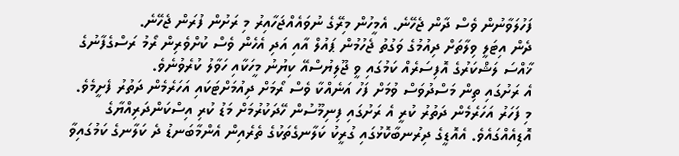ފަހުލަވާނުން ވެސް ދާން ޖެހޭނެ. އެމީހުން މިރޭގެ ނުވައެއްޖަހާއިރު މި ރަށުން ފުރަން ޖެހޭނެ.
ދެން އިޓަލީ ވިލާތަށް ދިއުމުގެ ވަގުތު ޖެހުމުން ޕައުލް އާއި އަދި އެހެން ވެސް ކުށްވެރިން ރޯމު ރަސްގެފާނުގެ ޚާއްސަ ލަޝްކަރުގެ އޮފިސަރެއް ކަމުގައި ވީ ޖޫލިޔުސްއޭ ކިޔުނު މީހަކާއި ހަވާލު ކުރެވުނެވެ.
އެ ރަށުގައި ތިން މަސްދުވަސް ވުމަށް ފަހު އަނެއްކާ ވެސް ރޯމަށް ދިއުމަށްޓަކައި އަހަރެމެން ދަތުރު ފެށީމެވެ. މި ފަހަރު އަހަރެމެން ދަތުރު ކުރީ އެ ރަށުގައި ފިނިމޫސުން ހޭދަކުރުމަށް މަޑު ކުރި އިސްކަންދަރިއްޔާގެ އޮޑިއެއްގައެވެ. އެއޮޑީގެ ދިރުނބާކޮޅުގައި ގުރީކު ކަލާނގެތަކުގެ ތެރެއިން އެންމާބަނޑު ދެ ކަލާނގެ ކަމުގައިވާ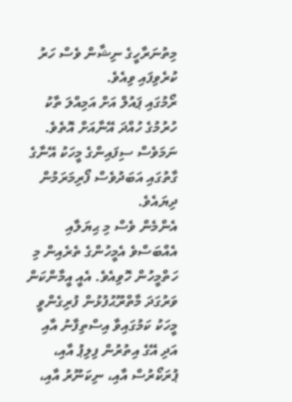މިތުނަރާހީގެ ނިޝާން ވެސް ހަރު ކުރެވިފައި ވިއެވެ.
ރޯމުގައި ޕައުލް އަށް އަމިއްލަ ތާކު ހުރުމުގެ ހުއްދަ އޭނާއަށް އޮތެވެ. ނަމަވެސް ސިފައިންގެ މީހަކު އޭނާގެ ގާތުގައި އަބަދުވެސް ފޯރިމަރަމުން ދިޔައެވެ.
އެންމެން ވެސް މި ޙިޔަލާއި އެއްބަސްވެ އެމީހުންގެ ތެރެއިން މި ހަތްމީހުން ހޮވިއެވެ. އެއީ އީމާންކަން ވަރުގަދަ މާތްރޫޙުފުޅުން ފުރިގެންވީ މީހަކު ކަމުގައިވާ އިސްތިފާނު އާއި އަދި އޭގެ އިތުރުން ފިލިޕު އާއި، ޕުރަކޯރުސް އާއި، ނިކަނޫރު އާއި،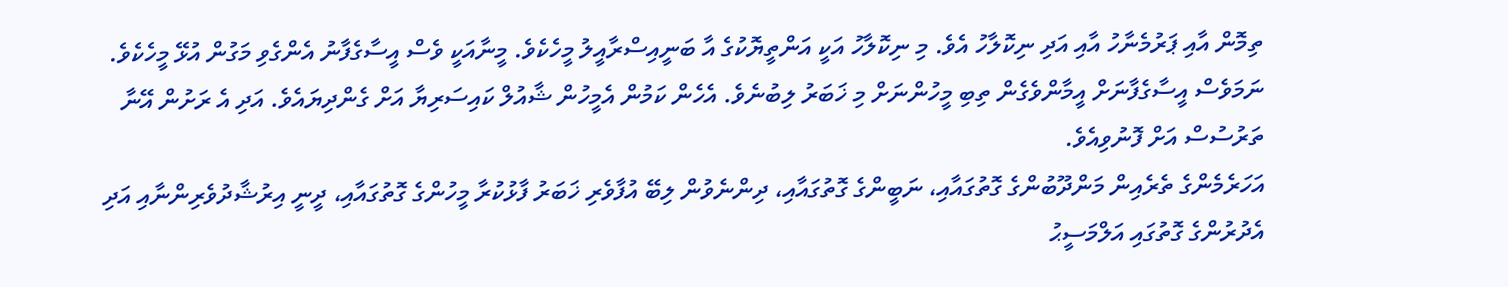ތިމޮން އާއި ޕަރުމެނާހު އާއި އަދި ނިކޮލާހު އެވެ. މި ނިކޮލާހު އަކީ އަންތީޔޮކުގެ އާ ބަނީއިސްރާއީލު މީހެކެވެ. މީނާއަކީ ވެސް އީސާގެފާނު އެންގެވި މަގުން އުޅޭ މީހެކެވެ.
ނަމަވެސް އީސާގެފާނަށް އީމާންވެގެން ތިބި މީހުންނަށް މި ޚަބަރު ލިބުނެވެ. އެހެން ކަމުން އެމީހުން ޝާއުލް ކައިސަރިޔާ އަށް ގެންދިޔައެވެ. އަދި އެ ރަށުން އޭނާ ތަރުސުސް އަށް ފޮނުވިއެވެ.
އަހަރެމެންގެ ތެރެއިން މަންދޫބުންގެ ގޮތުގައާއި، ނަބީންގެ ގޮތުގައާއި، ދިންނެވުން ލިބޭ އުފާވެރި ޚަބަރު ފާޅުކުރާ މީހުންގެ ގޮތުގައާއި، ދީނީ އިރުޝާދުވެރިންނާއި އަދި އެދުރުންގެ ގޮތުގައި އަލްމަސީޙު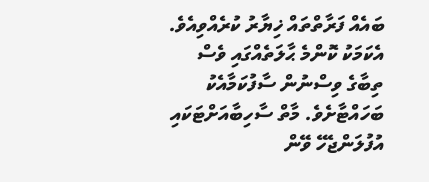ބައެއް ފަރާތްތައް ޚިޔާރު ކުރެއްވިއެވެ.
އެކަމަކު ކޮންމެ ޙާލަތެއްގައި ވެސް ތިބާގެ ވިސްނުން ސާފުކަމާއެކު ބަހައްޓާށެވެ. މާތް ސާހިބާއަށްޓަކައި އުފުލަންޖެހޭ ވޭން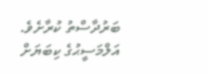ބަރުދާސްތު ކުރާށެވެ. އަލްމަސީޙުގެ ކިބަޔަށް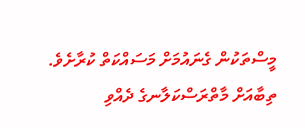މީސްތަކުން ގެނައުމަށް މަސައްކަތް ކުރާށެވެ. ތިބާއަށް މާތްރަސްކަލާނގެ ދެއްވި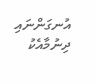އުނގަންނައި ދިނުމާއެކު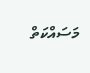މަސައްކަތް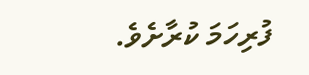ފުރިހަމަ ކުރާށެވެ.